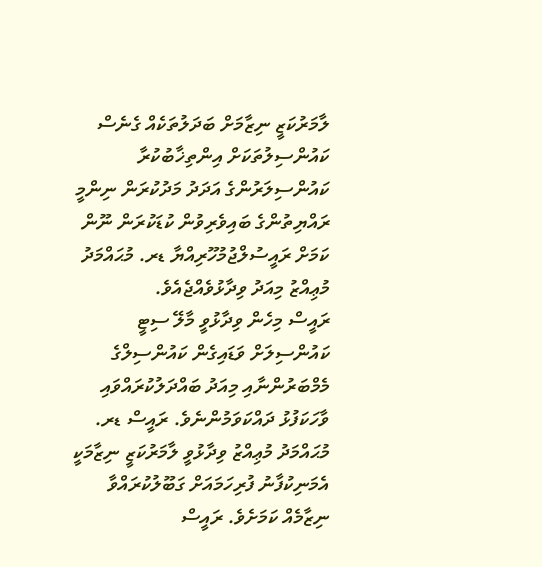ލާމަރުކަޒީ ނިޒާމަށް ބަދަލުތަކެއް ގެނެސް ކައުންސިލުތަކަށް އިންތިޚާބުކުރާ ކައުންސިލަރުންގެ އަދަދު މަދުކުރަން ނިންމީ ރައްޔިތުންގެ ބައިވެރިވުން ކުޑަކުރަން ނޫން ކަމަށް ރައީސުލްޖުމުހޫރިއްޔާ ޑރ. މުޙައްމަދު މުޢިއްޒު މިއަދު ވިދާޅުވެއްޖެއެވެ.
ރައީސް މިހެން ވިދާޅުވީ މާލޭ ސިޓީ ކައުންސިލަށް ވަޑައިގެން ކައުންސިލްގެ މެމްބަރުންނާއި މިއަދު ބައްދަލުކުރައްވައި ވާހަކަފުޅު ދައްކަވަމުންނެވެ. ރައީސް ޑރ. މުޙައްމަދު މުޢިއްޒު ވިދާޅުވީ ލާމަރުކަޒީ ނިޒާމަކީ އެމަނިކުފާނު ފުރިހަމައަށް ގަބޫލުކުރައްވާ ނިޒާމެއް ކަމަށެވެ. ރައީސް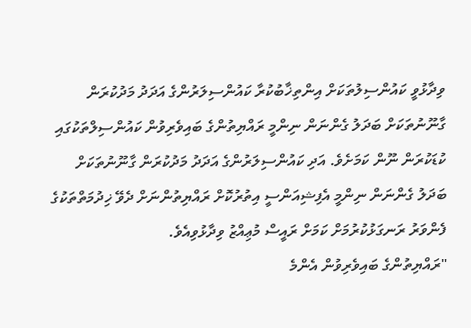ވިދާޅުވީ ކައުންސިލުތަކަށް އިންތިޚާބުކުރާ ކައުންސިލަރުންގެ އަދަދު މަދުކުރަން ގާނޫނުތަކަށް ބަދަލު ގެންނަން ނިންމީ ރައްޔިތުންގެ ބައިވެރިވުން ކައުންސިލްތަކުގައި ކުޑަކުރަން ނޫން ކަމަށެވެ. އަދި ކައުންސިލަރުންގެ އަދަދު މަދުކުރަން ގާނޫނުތަކަށް ބަދަލު ގެންނަން ނިންމީ އެފިޝިއަންސީ އިތުރުކޮށް ރައްޔިތުންނަށް ދެވޭ ޚިދުމަތްތަކުގެ ފެންވަރު ރަނގަޅުކުރުމަށް ކަމަށް ރައީސް މުޢިއްޒު ވިދާޅުވިއެވެ.
"ރައްޔިތުންގެ ބައިވެރިވުން އެންމެ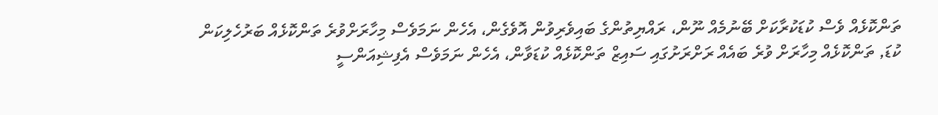ތަންކޮޅެއް ވެސް ކުޑަކުރާކަށް ބޭނުމެއް ނޫން، ރައްޔިތުންގެ ބައިވެރިވުން އޮވެގެން، އެހެން ނަމަވެސް މިހާރަށްވުރެ ތަންކޮޅެއް ބަރުހެލިކަން ކުޑަ, ތަންކޮޅެއް މިހާރަށް ވުރެ ބައެއް ރަށްރަށުގައި ސައިޒް ތަންކޮޅެއް ކުޑަވާން، އެހެން ނަމަވެސް އެފިޝިއަންސީ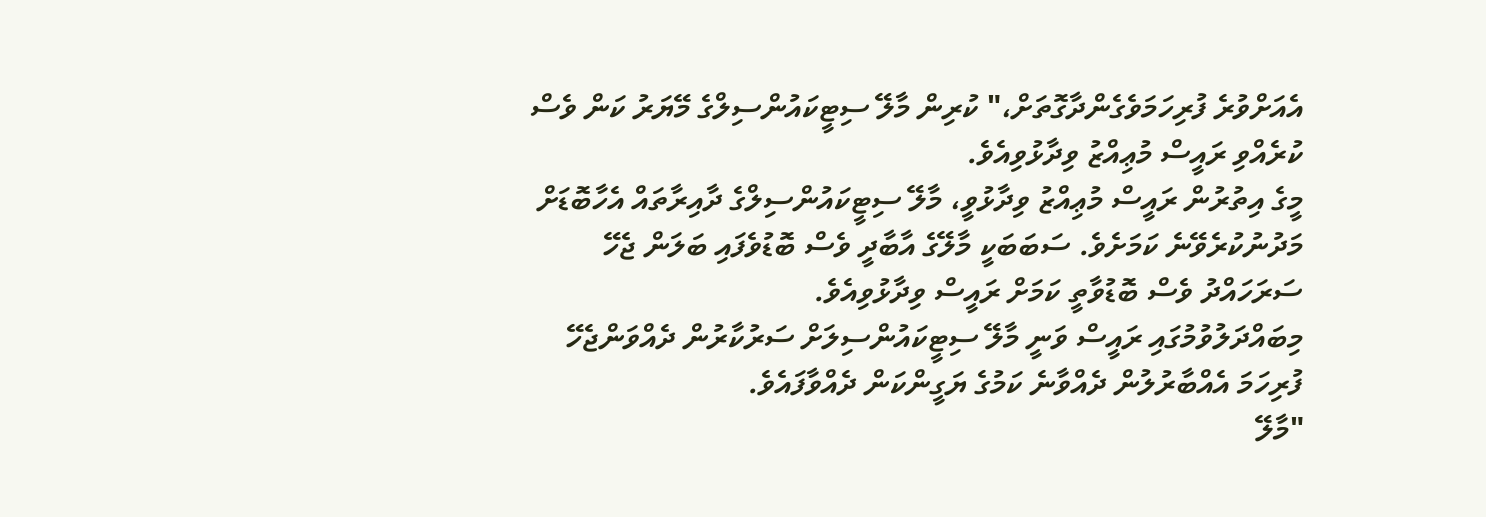އެއަށްވުރެ ފުރިހަމަވެގެންދާގޮތަށް،" ކުރިން މާލޭ ސިޓީކައުންސިލްގެ މޭޔަރު ކަން ވެސް ކުރެއްވި ރައީސް މުޢިއްޒު ވިދާޅުވިއެވެ.
މީގެ އިތުރުން ރައީސް މުޢިއްޒު ވިދާޅުވީ، މާލޭ ސިޓީކައުންސިލްގެ ދާއިރާތައް އެހާބޮޑަށް މަދުނުކުރެވޭނެ ކަމަށެވެ. ސަބަބަކީ މާލޭގެ އާބާދީ ވެސް ބޮޑުވެފައި ބަލަން ޖެހޭ ސަރަހައްދު ވެސް ބޮޑުވާތީ ކަމަށް ރައީސް ވިދާޅުވިއެވެ.
މިބައްދަލުވުމުގައި ރައީސް ވަނީ މާލޭ ސިޓީކައުންސިލަށް ސަރުކާރުން ދެއްވަންޖެހޭ ފުރިހަމަ އެއްބާރުލުން ދެއްވާނެ ކަމުގެ ޔަގީންކަން ދެއްވާފައެވެ.
"މާލޭ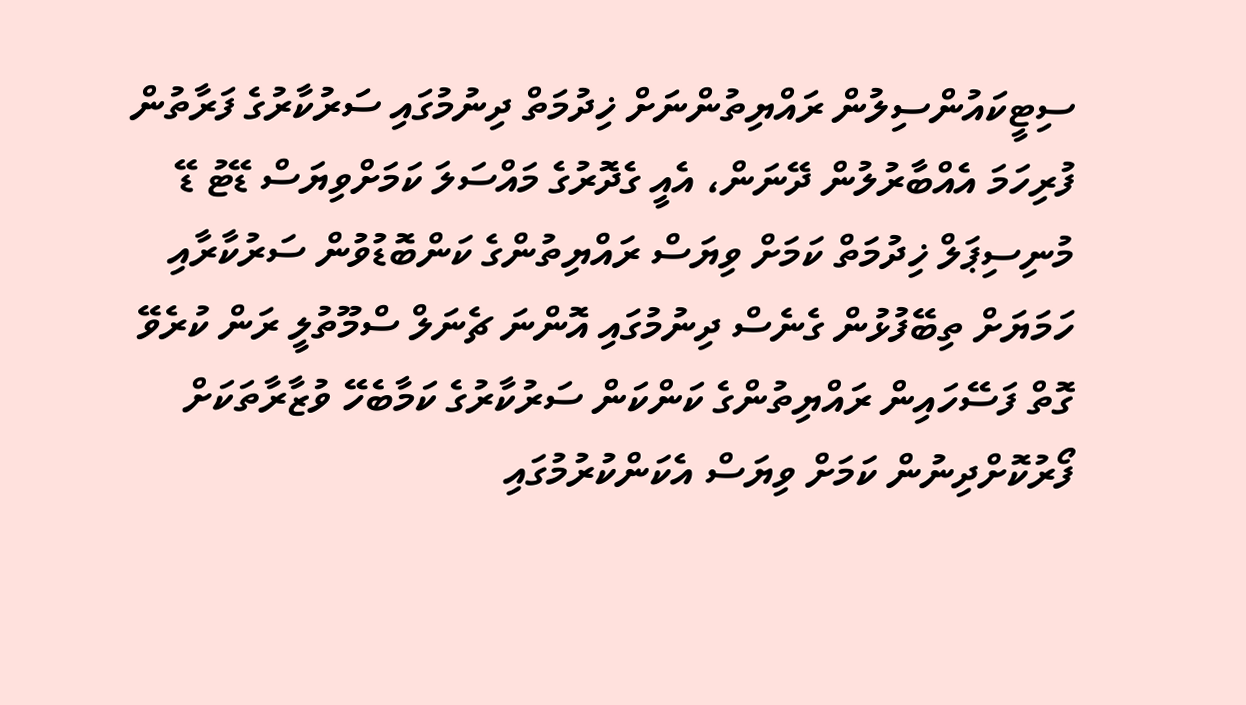ސިޓީކައުންސިލުން ރައްޔިތުންނަށް ޚިދުމަތް ދިނުމުގައި ސަރުކާރުގެ ފަރާތުން ފުރިހަމަ އެއްބާރުލުން ދޭނަން، އެއީ ގެދޮރުގެ މައްސަލަ ކަމަށްވިޔަސް ޑޭޓު ޑޭ މުނިސިޕަލް ޚިދުމަތް ކަމަށް ވިޔަސް ރައްޔިތުންގެ ކަންބޮޑުވުން ސަރުކާރާއި ހަމަޔަށް ތިބޭފުޅުން ގެނެސް ދިނުމުގައި އޮންނަ ޗެނަލް ސްމޫތުލީ ރަން ކުރެވޭ ގޮތް ފަސޭހައިން ރައްޔިތުންގެ ކަންކަން ސަރުކާރުގެ ކަމާބެހޭ ވުޒާރާތަކަށް ފޯރުކޮށްދިނުން ކަމަށް ވިޔަސް އެކަންކުރުމުގައި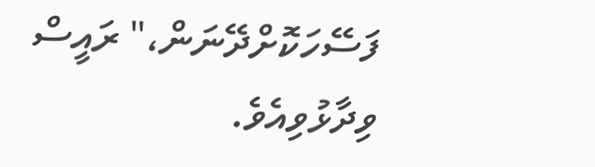ފަސޭހަކޮށްދޭނަން،" ރައީސް ވިދާޅުވިއެވެ.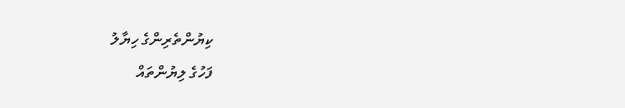ކިޔުންތެރިންގެ ހިޔާލު
ފަހުގެ ލިޔުންތައް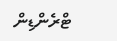ޓްރެންޑިން